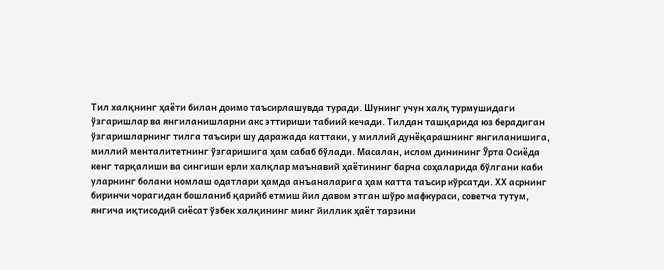Тил халқнинг ҳаёти билан доимо таъсирлашувда туради. Шунинг учун халқ турмушидаги ўзгаришлар ва янгиланишларни акс эттириши табиий кечади. Тилдан ташқарида юз берадиган ўзгаришларнинг тилга таъсири шу даражада каттаки, у миллий дунёқарашнинг янгиланишига, миллий менталитетнинг ўзгаришига ҳам сабаб бўлади. Масалан, ислом динининг Ўрта Осиёда кенг тарқалиши ва сингиши ерли халқлар маънавий ҳаётининг барча соҳаларида бўлгани каби уларнинг болани номлаш одатлари ҳамда анъаналарига ҳам катта таъсир кўрсатди. ХХ асрнинг биринчи чорагидан бошланиб қарийб етмиш йил давом этган шўро мафкураси, советча тутум, янгича иқтисодий сиёсат ўзбек халқининг минг йиллик ҳаёт тарзини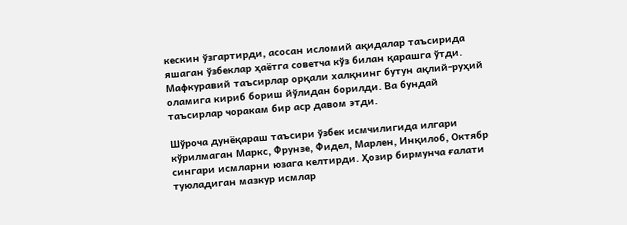кескин ўзгартирди, асосан исломий ақидалар таъсирида яшаган ўзбеклар ҳаётга советча кўз билан қарашга ўтди. Мафкуравий таъсирлар орқали халқнинг бутун ақлий-руҳий оламига кириб бориш йўлидан борилди. Ва бундай таъсирлар чоракам бир аср давом этди.

Шўроча дунёқараш таъсири ўзбек исмчилигида илгари кўрилмаган Маркс, Фрунзе, Фидел, Марлен, Инқилоб, Октябр сингари исмларни юзага келтирди. Ҳозир бирмунча ғалати туюладиган мазкур исмлар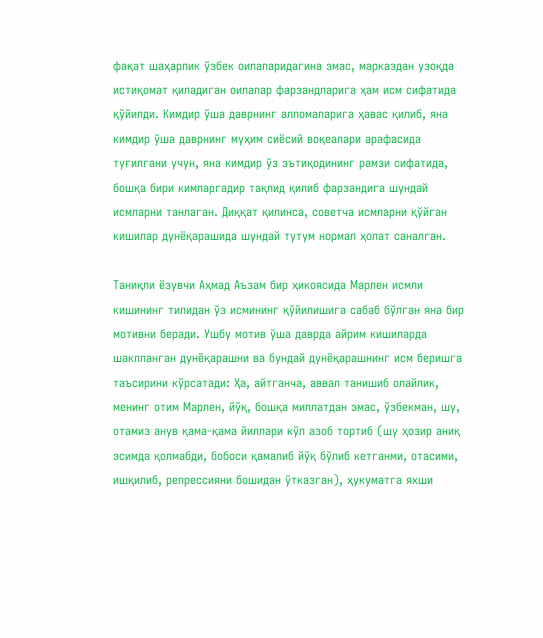фақат шаҳарлик ўзбек оилаларидагина эмас, марказдан узоқда истиқомат қиладиган оилалар фарзандларига ҳам исм сифатида қўйилди. Кимдир ўша даврнинг алломаларига ҳавас қилиб, яна кимдир ўша даврнинг муҳим сиёсий воқеалари арафасида туғилгани учун, яна кимдир ўз эътиқодининг рамзи сифатида, бошқа бири кимларгадир тақлид қилиб фарзандига шундай исмларни танлаган. Диққат қилинса, советча исмларни қўйган кишилар дунёқарашида шундай тутум нормал ҳолат саналган.

Таниқли ёзувчи Аҳмад Аъзам бир ҳикоясида Марлен исмли кишининг тилидан ўз исмининг қўйилишига сабаб бўлган яна бир мотивни беради. Ушбу мотив ўша даврда айрим кишиларда шаклланган дунёқарашни ва бундай дунёқарашнинг исм беришга таъсирини кўрсатади: Ҳа, айтганча, аввал танишиб олайлик, менинг отим Марлен, йўқ, бошқа миллатдан эмас, ўзбекман, шу, отамиз анув қама-қама йиллари кўп азоб тортиб (шу ҳозир аниқ эсимда қолмабди, бобоси қамалиб йўқ бўлиб кетганми, отасими, ишқилиб, репрессияни бошидан ўтказган), ҳукуматга яхши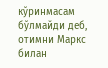кўринмасам бўлмайди деб, отимни Маркс билан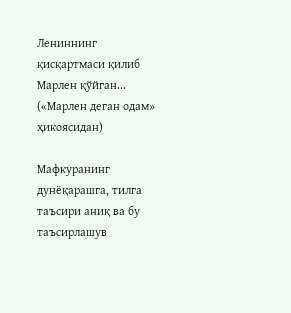Лениннинг қисқартмаси қилиб Марлен қўйган... («Марлен деган одам» ҳикоясидан)

Мафкуранинг дунёқарашга, тилга таъсири аниқ ва бу таъсирлашув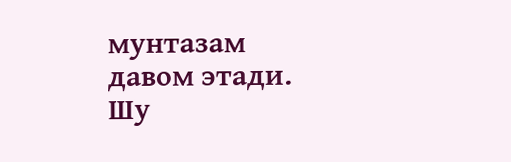мунтазам давом этади. Шу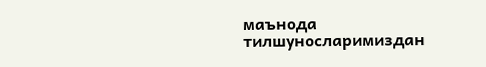маънода тилшуносларимиздан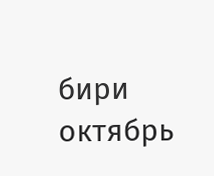бири октябрь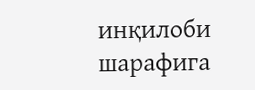инқилоби шарафига